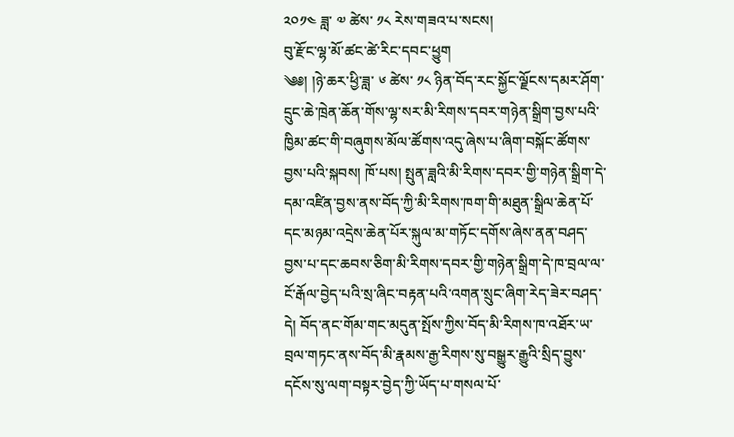༢༠༡༤ ཟླ་ ༧ ཚེས་ ༡༨ རེས་གཟའ་པ་སངས།
བུ་རྫོང་ལྷ་མོ་ཚང་ཚེ་རིང་དབང་ཕྱུག
༄༅། །ཉེ་ཆར་ཕྱི་ཟླ་ ༦ ཚེས་ ༡༨ ཉིན་བོད་རང་སྐྱོང་ལྗོངས་དམར་ཤོག་དྲུང་ཆེ་ཁྲེན་ཆོན་གོས་ལྷ་སར་མི་རིགས་དབར་གཉེན་སྒྲིག་བྱས་པའི་ཁྱིམ་ཚང་གི་བཞུགས་མོལ་ཚོགས་འདུ་ཞེས་པ་ཞིག་བསྐོང་ཚོགས་བྱས་པའི་སྐབས། ཁོ་པས། སྤུན་ཟླའི་མི་རིགས་དབར་གྱི་གཉེན་སྒྲིག་དེ་དམ་འཛིན་བྱས་ནས་བོད་ཀྱི་མི་རིགས་ཁག་གི་མཐུན་སྒྲིལ་ཆེན་པོ་དང་མཉམ་འདྲེས་ཆེན་པོར་སྐུལ་མ་གཏོང་དགོས་ཞེས་ནན་བཤད་བྱས་པ་དང་ཆབས་ཅིག་མི་རིགས་དབར་གྱི་གཉེན་སྒྲིག་དེ་ཁ་བྲལ་ལ་ངོ་རྒོལ་བྱེད་པའི་སྲ་ཞིང་བརྟན་པའི་འགན་སྲུང་ཞིག་རེད་ཟེར་བཤད་དེ། བོད་ནང་གོམ་གང་མདུན་སྤོས་ཀྱིས་བོད་མི་རིགས་ཁ་འཐོར་ཡ་བྲལ་གཏང་ནས་བོད་མི་རྣམས་རྒྱ་རིགས་སུ་བསྒྱུར་རྒྱུའི་སྲིད་བྱུས་དངོས་སུ་ལག་བསྟར་བྱེད་ཀྱི་ཡོད་པ་གསལ་པོ་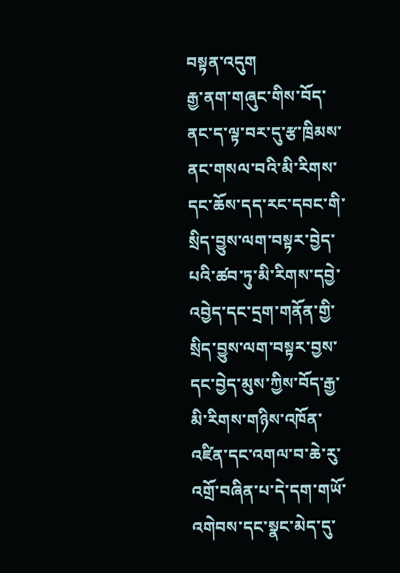བསྟན་འདུག
རྒྱ་ནག་གཞུང་གིས་བོད་ནང་ད་ལྟ་བར་དུ་རྩ་ཁྲིམས་ནང་གསལ་བའི་མི་རིགས་དང་ཆོས་དད་རང་དབང་གི་སྲིད་བྱུས་ལག་བསྟར་བྱེད་པའི་ཚབ་ཏུ་མི་རིགས་དབྱེ་འབྱེད་དང་དྲག་གནོན་གྱི་སྲིད་བྱུས་ལག་བསྟར་བྱས་དང་བྱེད་མུས་ཀྱིས་བོད་རྒྱ་མི་རིགས་གཉིས་འཁོན་འཛིན་དང་འགལ་བ་ཆེ་རུ་འགྲོ་བཞིན་པ་དེ་དག་གཡོ་འགེབས་དང་སྣང་མེད་དུ་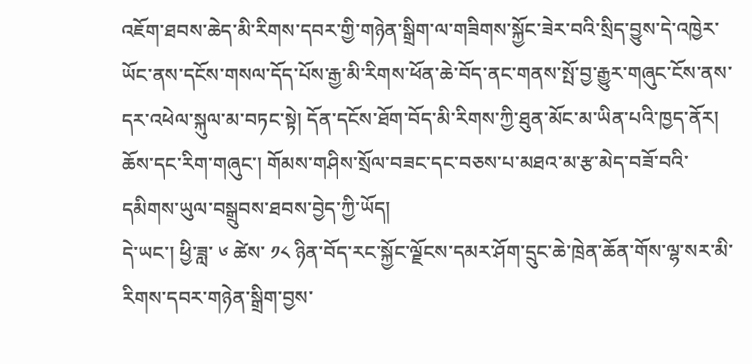འཇོག་ཐབས་ཆེད་མི་རིགས་དབར་གྱི་གཉེན་སྒྲིག་ལ་གཟིགས་སྐྱོང་ཟེར་བའི་སྲིད་བྱུས་དེ་འཁྱེར་ཡོང་ནས་དངོས་གསལ་དོད་པོས་རྒྱ་མི་རིགས་ཕོན་ཆེ་བོད་ནང་གནས་སྤོ་བྱ་རྒྱུར་གཞུང་ངོས་ནས་དར་འཕེལ་སྐུལ་མ་བཏང་སྟེ། དོན་དངོས་ཐོག་བོད་མི་རིགས་ཀྱི་ཐུན་མོང་མ་ཡིན་པའི་ཁྱད་ནོར། ཆོས་དང་རིག་གཞུང་། གོམས་གཤིས་སྲོལ་བཟང་དང་བཅས་པ་མཐའ་མ་རྩ་མེད་བཟོ་བའི་དམིགས་ཡུལ་བསྒྲུབས་ཐབས་བྱེད་ཀྱི་ཡོད།
དེ་ཡང་། ཕྱི་ཟླ་ ༦ ཚེས་ ༡༨ ཉིན་བོད་རང་སྐྱོང་ལྗོངས་དམར་ཤོག་དྲུང་ཆེ་ཁྲེན་ཆོན་གོས་ལྷ་སར་མི་རིགས་དབར་གཉེན་སྒྲིག་བྱས་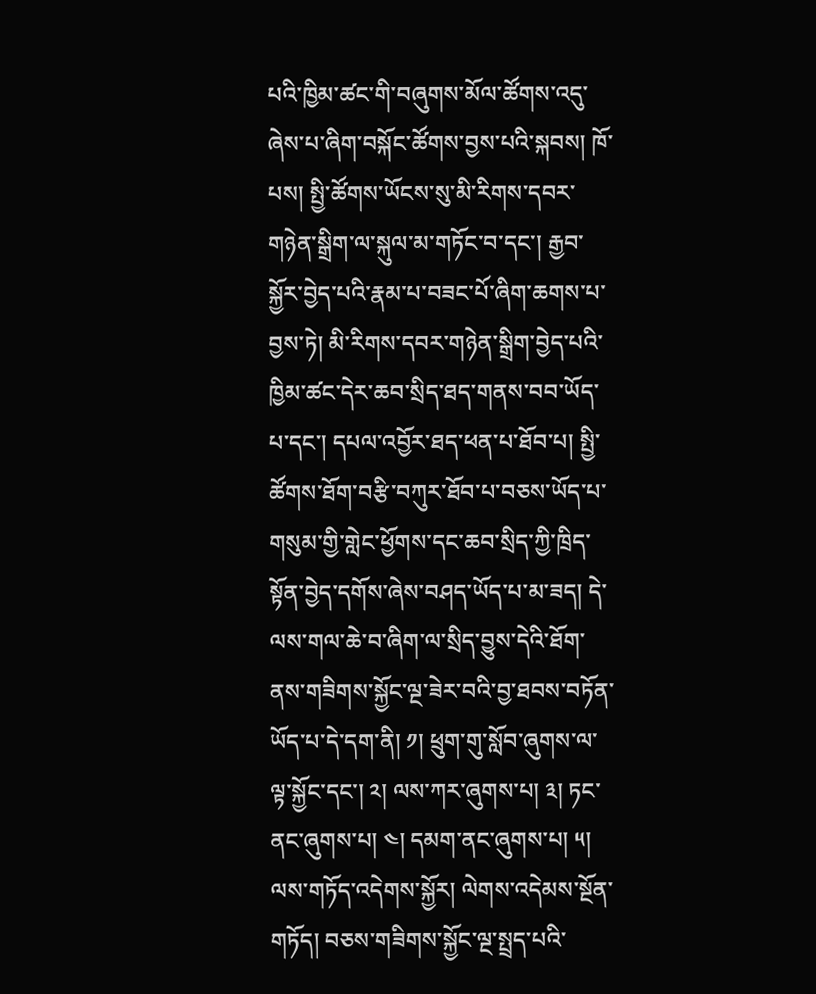པའི་ཁྱིམ་ཚང་གི་བཞུགས་མོལ་ཚོགས་འདུ་ཞེས་པ་ཞིག་བསྐོང་ཚོགས་བྱས་པའི་སྐབས། ཁོ་པས། སྤྱི་ཚོགས་ཡོངས་སུ་མི་རིགས་དབར་གཉེན་སྒྲིག་ལ་སྐུལ་མ་གཏོང་བ་དང་། རྒྱབ་སྐྱོར་བྱེད་པའི་རྣམ་པ་བཟང་པོ་ཞིག་ཆགས་པ་བྱས་ཏེ། མི་རིགས་དབར་གཉེན་སྒྲིག་བྱེད་པའི་ཁྱིམ་ཚང་དེར་ཆབ་སྲིད་ཐད་གནས་བབ་ཡོད་པ་དང་། དཔལ་འབྱོར་ཐད་ཕན་པ་ཐོབ་པ། སྤྱི་ཚོགས་ཐོག་བརྩི་བཀུར་ཐོབ་པ་བཅས་ཡོད་པ་གསུམ་གྱི་གླེང་ཕྱོགས་དང་ཆབ་སྲིད་ཀྱི་ཁྲིད་སྟོན་བྱེད་དགོས་ཞེས་བཤད་ཡོད་པ་མ་ཟད། དེ་ལས་གལ་ཆེ་བ་ཞིག་ལ་སྲིད་བྱུས་དེའི་ཐོག་ནས་གཟིགས་སྐྱོང་ལྔ་ཟེར་བའི་བྱ་ཐབས་བཏོན་ཡོད་པ་དེ་དག་ནི། ༡། ཕྲུག་གུ་སློབ་ཞུགས་ལ་ལྟ་སྐྱོང་དང་། ༢། ལས་ཀར་ཞུགས་པ། ༣། ཏང་ནང་ཞུགས་པ། ༤། དམག་ནང་ཞུགས་པ། ༥། ལས་གཏོད་འདེགས་སྐྱོར། ལེགས་འདེམས་སྔོན་གཏོད། བཅས་གཟིགས་སྐྱོང་ལྔ་སྤྲད་པའི་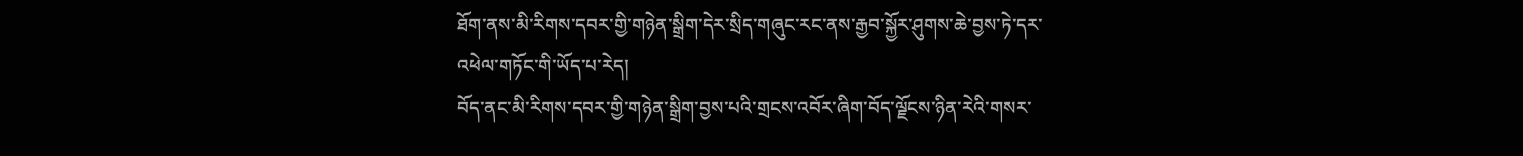ཐོག་ནས་མི་རིགས་དབར་གྱི་གཉེན་སྒྲིག་དེར་སྲིད་གཞུང་རང་ནས་རྒྱབ་སྐྱོར་ཤུགས་ཆེ་བྱས་ཏེ་དར་འཕེལ་གཏོང་གི་ཡོད་པ་རེད།
བོད་ནང་མི་རིགས་དབར་གྱི་གཉེན་སྒྲིག་བྱས་པའི་གྲངས་འབོར་ཞིག་བོད་ལྗོངས་ཉིན་རེའི་གསར་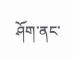ཤོག་ནང་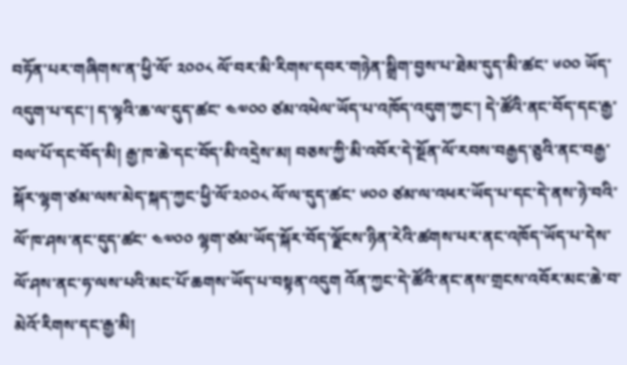བཏོན་པར་གཞིགས་ན་ཕྱི་ལོ་ ༢༠༠༨ ལོ་བར་མི་རིགས་དབར་གཉེན་སྒྲིག་བྱས་པ་ཐེམ་དུད་མི་ཚང་ ༦༠༠ ཡོད་འདུག་པ་དང་། ད་ལྟའི་ཆ་ལ་དུད་ཚང་ ༤༧༠༠ ཙམ་འཕེལ་ཡོད་པ་འཁོད་འདུག་ཀྱང་། དེ་ཚོའི་ནང་བོད་དང་རྒྱ་བལ་པོ་དང་བོད་མི། རྒྱ་ཁ་ཆེ་དང་བོད་མི་འདྲེས་མ། བཅས་ཀྱི་མི་འབོར་དེ་སྔོན་ལོ་རབས་བརྒྱད་ཅུའི་ནང་བརྒྱ་སྐོར་ལྷག་ཙམ་ལས་མེད་སྐད་ཀྱང་ཕྱི་ལོ་༢༠༠༨ ལོ་ལ་དུད་ཚང་ ༦༠༠ ཙམ་ལ་འཕར་ཡོད་པ་དང་དེ་ནས་ཉེ་བའི་ལོ་ཁ་ཤས་ནང་དུད་ཚང་ ༤༧༠༠ ལྷག་ཙམ་ཡོད་སྐོར་བོད་ལྗོངས་ཉིན་རེའི་ཚགས་པར་ནང་འཁོད་ཡོད་པ་དེས་ལོ་ཤས་ནང་ཧ་ལས་པའི་མང་པོ་ཆགས་ཡོད་པ་བསྟན་འདུག འོན་ཀྱང་དེ་ཚོའི་ནང་ནས་གྲངས་འབོར་མང་ཆེ་བ་མེའོ་རིགས་དང་རྒྱ་མི།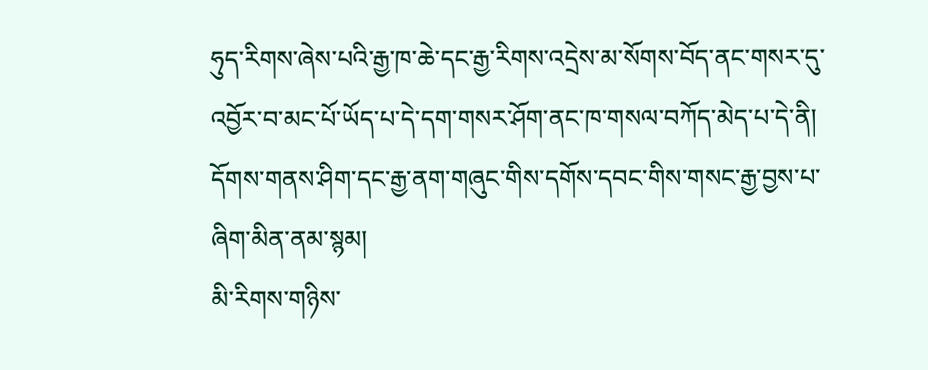ཧུད་རིགས་ཞེས་པའི་རྒྱ་ཁ་ཆེ་དང་རྒྱ་རིགས་འདྲེས་མ་སོགས་བོད་ནང་གསར་དུ་འབྱོར་བ་མང་པོ་ཡོད་པ་དེ་དག་གསར་ཤོག་ནང་ཁ་གསལ་བཀོད་མེད་པ་དེ་ནི། དོགས་གནས་ཤིག་དང་རྒྱ་ནག་གཞུང་གིས་དགོས་དབང་གིས་གསང་རྒྱ་བྱས་པ་ཞིག་མིན་ནམ་སྙམ།
མི་རིགས་གཉིས་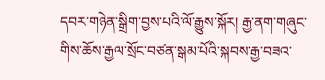དབར་གཉེན་སྒྲིག་བྱས་པའི་ལོ་རྒྱུས་སྐོར། རྒྱ་ནག་གཞུང་གིས་ཆོས་རྒྱལ་སྲོང་བཙན་སྒམ་པོའི་སྐབས་རྒྱ་བཟའ་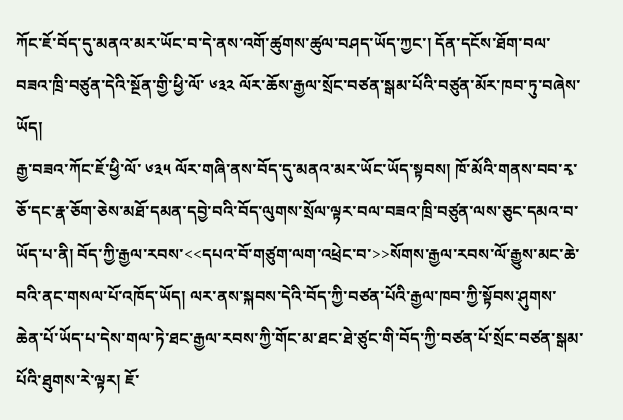ཀོང་ཇོ་བོད་དུ་མནའ་མར་ཡོང་བ་དེ་ནས་འགོ་ཚུགས་ཚུལ་བཤད་ཡོད་ཀྱང་། དོན་དངོས་ཐོག་བལ་བཟའ་ཁྲི་བཙུན་དེའི་སྔོན་གྱི་ཕྱི་ལོ་ ༦༣༢ ལོར་ཆོས་རྒྱལ་སྲོང་བཙན་སྒམ་པོའི་བཙུན་མོར་ཁབ་ཏུ་བཞེས་ཡོད།
རྒྱ་བཟའ་ཀོང་ཇོ་ཕྱི་ལོ་ ༦༣༥ ལོར་གཞི་ནས་བོད་དུ་མནའ་མར་ཡོང་ཡོད་སྟབས། ཁོ་མོའི་གནས་བབ་རྭ་ཅོ་དང་རྣ་ཅོག་ཅེས་མཐོ་དམན་དབྱེ་བའི་བོད་ལུགས་སྲོལ་ལྟར་བལ་བཟའ་ཁྲི་བཙུན་ལས་ཅུང་དམའ་བ་ཡོད་པ་ནི། བོད་ཀྱི་རྒྱལ་རབས་<<དཔའ་བོ་གཙུག་ལག་འཕྲེང་བ་>>སོགས་རྒྱལ་རབས་ལོ་རྒྱུས་མང་ཆེ་བའི་ནང་གསལ་པོ་འཁོད་ཡོད། ལར་ནས་སྐབས་དེའི་བོད་ཀྱི་བཙན་པོའི་རྒྱལ་ཁབ་ཀྱི་སྟོབས་ཤུགས་ཆེན་པོ་ཡོད་པ་དེས་གལ་ཏེ་ཐང་རྒྱལ་རབས་ཀྱི་གོང་མ་ཐང་ཐེ་ཙུང་གི་བོད་ཀྱི་བཙན་པོ་སྲོང་བཙན་སྒམ་པོའི་ཐུགས་རེ་ལྟར། ཇོ་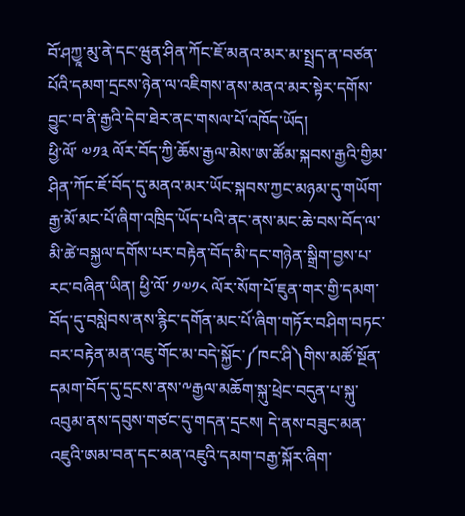བོ་ཤཀྱཱ་མུ་ནེ་དང་ཝུན་ཤིན་ཀོང་ཇོ་མནའ་མར་མ་སྤྲད་ན་བཙན་པོའི་དམག་དྲངས་ཉེན་ལ་འཇིགས་ནས་མནའ་མར་སྟེར་དགོས་བྱུང་བ་ནི་རྒྱའི་དེབ་ཐེར་ནང་གསལ་པོ་འཁོད་ཡོད།
ཕྱི་ལོ་ ༧༡༣ ལོར་བོད་ཀྱི་ཆོས་རྒྱལ་མེས་ཨ་ཚོམ་སྐབས་རྒྱའི་གྱིམ་ཤིན་ཀོང་ཇོ་བོད་དུ་མནའ་མར་ཡོང་སྐབས་ཀྱང་མཉམ་དུ་གཡོག་རྒྱ་མོ་མང་པོ་ཞིག་འཁྲིད་ཡོད་པའི་ནང་ནས་མང་ཆེ་བས་བོད་ལ་མི་ཚེ་བསྐྱལ་དགོས་པར་བརྟེན་བོད་མི་དང་གཉེན་སྒྲིག་བྱས་པ་རང་བཞིན་ཡིན། ཕྱི་ལོ་ ༡༧༡༨ ལོར་སོག་པོ་ཇུན་གར་གྱི་དམག་བོད་དུ་བསླེབས་ནས་རྙིང་དགོན་མང་པོ་ཞིག་གཏོར་བཤིག་བཏང་བར་བརྟེན་མན་འཇུ་གོང་མ་བདེ་སྐྱོང་༼ཁང་ཤི༽གིས་མཚོ་སྔོན་དམག་བོད་དུ་དྲངས་ནས་༸རྒྱལ་མཆོག་སྐུ་ཕྲེང་བདུན་པ་སྐུ་འབུམ་ནས་དབུས་གཙང་དུ་གདན་དྲངས། དེ་ནས་བཟུང་མན་འཇུའི་ཨམ་བན་དང་མན་འཇུའི་དམག་བརྒྱ་སྐོར་ཞིག་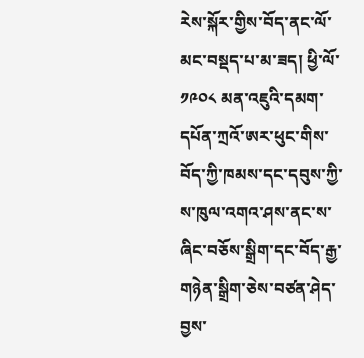རེས་སྐོར་གྱིས་བོད་ནང་ལོ་མང་བསྡད་པ་མ་ཟད། ཕྱི་ལོ་ ༡༩༠༨ མན་འཇུའི་དམག་དཔོན་ཀྲའོ་ཨར་ཕུང་གིས་བོད་ཀྱི་ཁམས་དང་དབུས་ཀྱི་ས་ཁུལ་འགའ་ཤས་ནང་ས་ཞིང་བཅོས་སྒྲིག་དང་བོད་རྒྱ་གཉེན་སྒྲིག་ཅེས་བཙན་ཤེད་བྱས་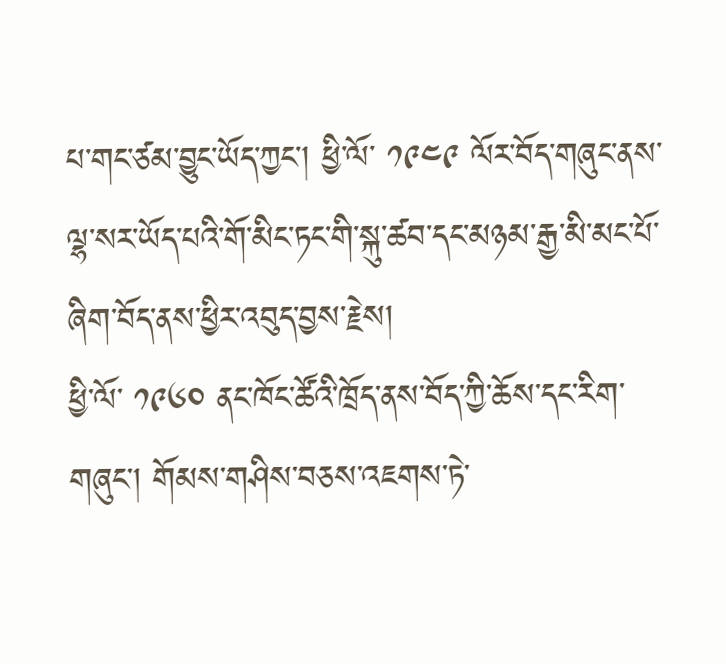པ་གང་ཙམ་བྱུང་ཡོད་ཀྱང་། ཕྱི་ལོ་ ༡༩༤༩ ལོར་བོད་གཞུང་ནས་ལྷ་སར་ཡོད་པའི་གོ་མིང་ཏང་གི་སྐུ་ཚབ་དང་མཉམ་རྒྱ་མི་མང་པོ་ཞིག་བོད་ནས་ཕྱིར་འབུད་བྱས་རྗེས།
ཕྱི་ལོ་ ༡༩༦༠ ནང་ཁོང་ཚོའི་ཁྲོད་ནས་བོད་ཀྱི་ཆོས་དང་རིག་གཞུང་། གོམས་གཤིས་བཅས་འཇགས་ཏེ་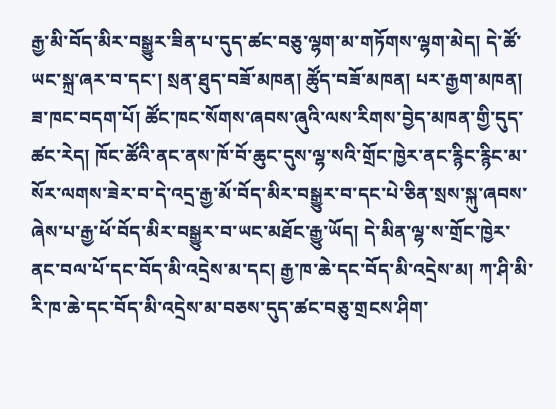རྒྱ་མི་བོད་མིར་བསྒྱུར་ཟིན་པ་དུད་ཚང་བཅུ་ལྷག་མ་གཏོགས་ལྷག་མེད། དེ་ཚོ་ཡང་སྐྲ་ཞར་བ་དང་། སྲན་ཐུད་བཟོ་མཁན། ཚོུད་བཟོ་མཁན། པར་རྒྱག་མཁན། ཟ་ཁང་བདག་པོ། ཚོང་ཁང་སོགས་ཞབས་ཞུའི་ལས་རིགས་བྱེད་མཁན་གྱི་དུད་ཚང་རེད། ཁོང་ཚོའི་ནང་ནས་ཁོ་བོ་ཆུང་དུས་ལྷ་སའི་གྲོང་ཁྱེར་ནང་རྙིང་རྙིང་མ་སོར་ལགས་ཟེར་བ་དེ་འདྲ་རྒྱ་མོ་བོད་མིར་བསྒྱུར་བ་དང་པེ་ཅིན་སྲས་སྐུ་ཞབས་ཞེས་པ་རྒྱ་ཕོ་བོད་མིར་བསྒྱུར་བ་ཡང་མཐོང་རྒྱུ་ཡོད། དེ་མིན་ལྷ་ས་གྲོང་ཁྱེར་ནང་བལ་པོ་དང་བོད་མི་འདྲེས་མ་དང། རྒྱ་ཁ་ཆེ་དང་བོད་མི་འདྲེས་མ། ཀ་ཤི་མི་རི་ཁ་ཆེ་དང་བོད་མི་འདྲེས་མ་བཅས་དུད་ཚང་བཅུ་གྲངས་ཤིག་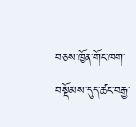བཅས་ཁྱོན་གོང་ཁག་བསྡོམས་དུད་ཚང་བརྒྱ་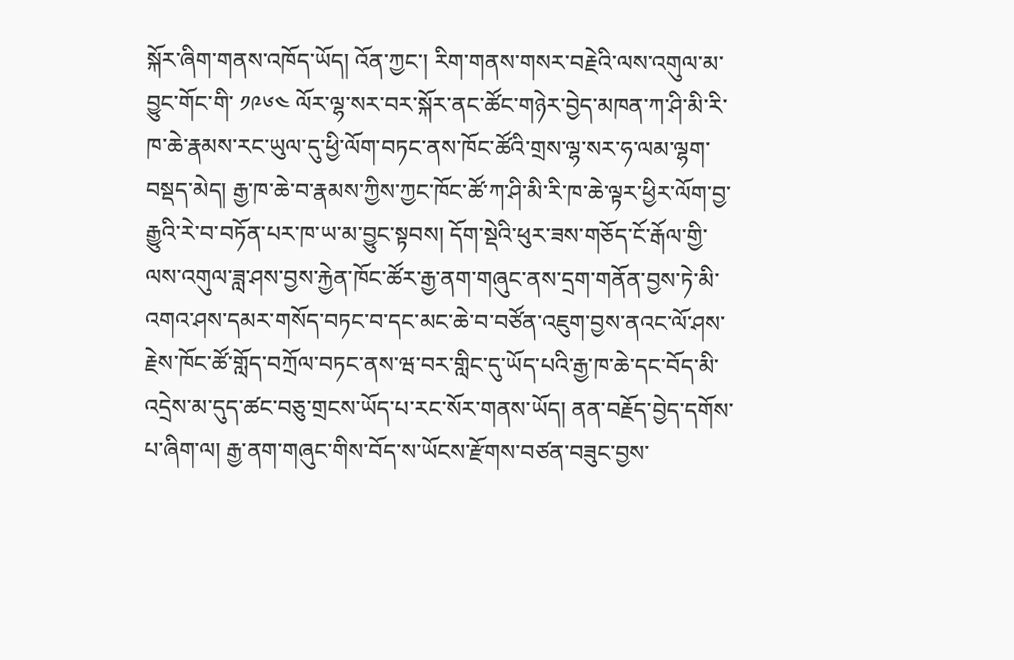སྐོར་ཞིག་གནས་འཁོད་ཡོད། འོན་ཀྱང་། རིག་གནས་གསར་བརྗེའི་ལས་འགུལ་མ་བྱུང་གོང་གི་ ༡༩༦༤ ལོར་ལྷ་སར་བར་སྐོར་ནང་ཚོང་གཉེར་བྱེད་མཁན་ཀ་ཤི་མི་རི་ཁ་ཆེ་རྣམས་རང་ཡུལ་དུ་ཕྱི་ལོག་བཏང་ནས་ཁོང་ཚོའི་གྲས་ལྷ་སར་ཧ་ལམ་ལྷག་བསྡད་མེད། རྒྱ་ཁ་ཆེ་བ་རྣམས་ཀྱིས་ཀྱང་ཁོང་ཚོ་ཀ་ཤི་མི་རི་ཁ་ཆེ་ལྟར་ཕྱིར་ལོག་བྱ་རྒྱུའི་རེ་བ་བཏོན་པར་ཁ་ཡ་མ་བྱུང་སྟབས། དོག་སྡེའི་ཕུར་ཟས་གཅོད་ངོ་རྒོལ་གྱི་ལས་འགུལ་ཟླ་ཤས་བྱས་རྐྱེན་ཁོང་ཚོར་རྒྱ་ནག་གཞུང་ནས་དྲག་གནོན་བྱས་ཏེ་མི་འགའ་ཤས་དམར་གསོད་བཏང་བ་དང་མང་ཆེ་བ་བཙོན་འཇུག་བྱས་ནའང་ལོ་ཤས་རྗེས་ཁོང་ཚོ་གློད་བཀྲོལ་བཏང་ནས་ཝ་བར་གླིང་དུ་ཡོད་པའི་རྒྱ་ཁ་ཆེ་དང་བོད་མི་འདྲེས་མ་དུད་ཚང་བཅུ་གྲངས་ཡོད་པ་རང་སོར་གནས་ཡོད། ནན་བརྗོད་བྱེད་དགོས་པ་ཞིག་ལ། རྒྱ་ནག་གཞུང་གིས་བོད་ས་ཡོངས་རྫོགས་བཙན་བཟུང་བྱས་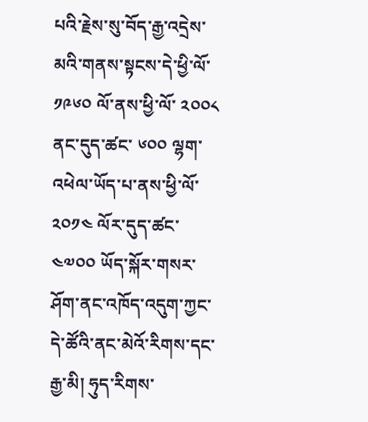པའི་རྗེས་སུ་བོད་རྒྱ་འདྲེས་མའི་གནས་སྟངས་དེ་ཕྱི་ལོ་ ༡༩༦༠ ལོ་ནས་ཕྱི་ལོ་ ༢༠༠༨ ནང་དུད་ཚང་ ༦༠༠ ལྷག་འཕེལ་ཡོད་པ་ནས་ཕྱི་ལོ་ ༢༠༡༤ ལོར་དུད་ཚང་ ༤༧༠༠ ཡོད་སྐོར་གསར་ཤོག་ནང་འཁོད་འདུག་ཀྱང་དེ་ཚོའི་ནང་མེའོ་རིགས་དང་རྒྱ་མི། ཧུད་རིགས་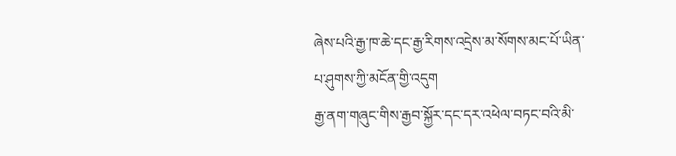ཞེས་པའི་རྒྱ་ཁ་ཆེ་དང་རྒྱ་རིགས་འདྲེས་མ་སོགས་མང་པོ་ཡིན་པ་ཤུགས་ཀྱི་མངོན་གྱི་འདུག
རྒྱ་ནག་གཞུང་གིས་རྒྱབ་སྐྱོར་དང་དར་འཕེལ་བཏང་བའི་མི་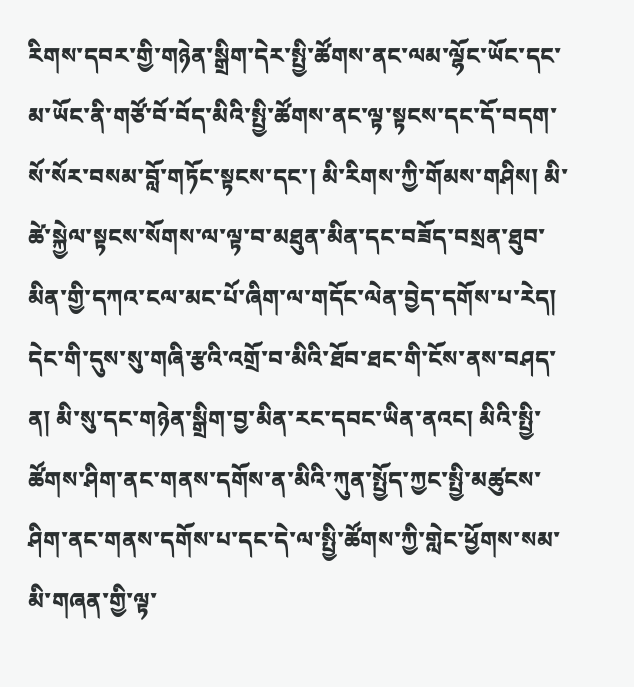རིགས་དབར་གྱི་གཉེན་སྒྲིག་དེར་སྤྱི་ཚོགས་ནང་ལམ་ལྷོང་ཡོང་དང་མ་ཡོང་ནི་གཙོ་བོ་བོད་མིའི་སྤྱི་ཚོགས་ནང་ལྟ་སྟངས་དང་དོ་བདག་སོ་སོར་བསམ་བློ་གཏོང་སྟངས་དང་། མི་རིགས་ཀྱི་གོམས་གཤིས། མི་ཚེ་སྐྱེལ་སྟངས་སོགས་ལ་ལྟ་བ་མཐུན་མིན་དང་བཟོད་བསྲན་ཐུབ་མིན་གྱི་དཀའ་ངལ་མང་པོ་ཞིག་ལ་གདོང་ལེན་བྱེད་དགོས་པ་རེད། དེང་གི་དུས་སུ་གཞི་རྩའི་འགྲོ་བ་མིའི་ཐོབ་ཐང་གི་ངོས་ནས་བཤད་ན། མི་སུ་དང་གཉེན་སྒྲིག་བྱ་མིན་རང་དབང་ཡིན་ནའང། མིའི་སྤྱི་ཚོགས་ཤིག་ནང་གནས་དགོས་ན་མིའི་ཀུན་སྤྱོད་ཀྱང་སྤྱི་མཚུངས་ཤིག་ནང་གནས་དགོས་པ་དང་དེ་ལ་སྤྱི་ཚོགས་ཀྱི་གླེང་ཕྱོགས་སམ་མི་གཞན་གྱི་ལྟ་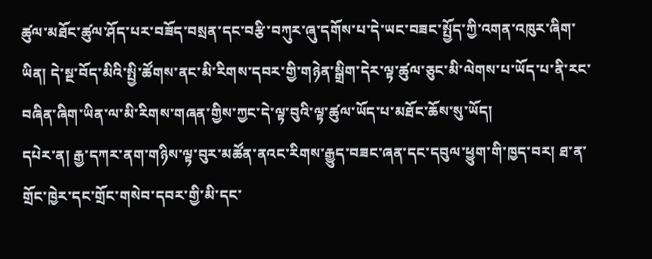ཚུལ་མཐོང་ཚུལ་ཤོད་པར་བཟོད་བསྲན་དང་བརྩི་བཀུར་ཞུ་དགོས་པ་དེ་ཡང་བཟང་སྤྱོད་ཀྱི་འགན་འཁུར་ཞིག་ཡིན། དེ་སྔ་བོད་མིའི་སྤྱི་ཚོགས་ནང་མི་རིགས་དབར་གྱི་གཉེན་སྒྲིག་དེར་ལྟ་ཚུལ་ཅུང་མི་ལེགས་པ་ཡོད་པ་ནི་རང་བཞིན་ཞིག་ཡིན་ལ་མི་རིགས་གཞན་གྱིས་ཀྱང་དེ་ལྟ་བུའི་ལྟ་ཚུལ་ཡོད་པ་མཐོང་ཆོས་སུ་ཡོད།
དཔེར་ན། རྒྱ་དཀར་ནག་གཉིས་ལྟ་བུར་མཚོན་ནའང་རིགས་རྒྱུད་བཟང་ཞན་དང་དབུལ་ཕྱུག་གི་ཁྱད་བར། ཐ་ན་གྲོང་ཁྱེར་དང་གྲོང་གསེབ་དབར་གྱི་མི་དང་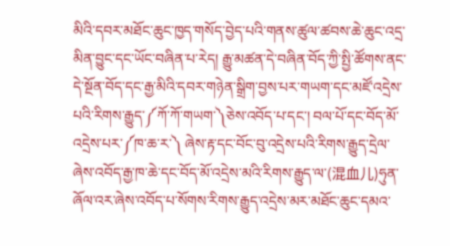མིའི་དབར་མཐོང་ཆུང་ཁྱད་གསོད་བྱེད་པའི་གནས་ཚུལ་ཚབས་ཆེ་ཆུང་འདྲ་མིན་བྱུང་དང་ཡོང་བཞིན་པ་རེད། རྒྱུ་མཚན་དེ་བཞིན་བོད་ཀྱི་སྤྱི་ཚོགས་ནང་དེ་སྔོན་བོད་དང་རྒྱ་མིའི་དབར་གཉེན་སྒྲིག་བྱས་པར་གཡག་དང་མཛོ་འདྲེས་པའི་རིགས་རྒྱུད་༼ཀོ་ཀོ་གཡག་༽ཅེས་འབོད་པ་དང་། བལ་པོ་དང་བོད་མོ་འདྲེས་པར་༼ཁ་ཆ་ར་༽ ཞེས་རྟ་དང་བོང་བུ་འདྲེས་པའི་རིགས་རྒྱུད་དྲེལ་ཞེས་འབོད་རྒྱ་ཁ་ཆེ་དང་བོད་མོ་འདྲེས་མའི་རིགས་རྒྱུད་ལ་(混血儿)ཧུན་ཞོལ་འར་ཞེས་འབོད་པ་སོགས་རིགས་རྒྱུད་འདྲེས་མར་མཐོང་ཆུང་དམའ་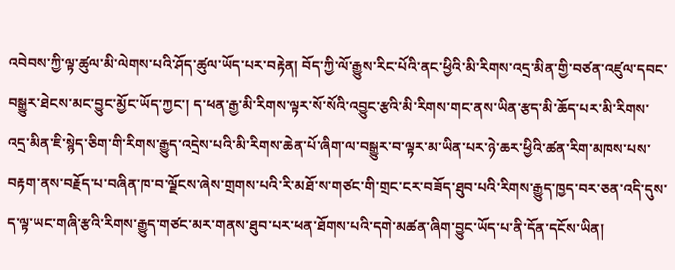འབེབས་ཀྱི་ལྟ་ཚུལ་མི་ལེགས་པའི་ཤོད་ཚུལ་ཡོད་པར་བརྟེན། བོད་ཀྱི་ལོ་རྒྱུས་རིང་པོའི་ནང་ཕྱིའི་མི་རིགས་འདྲ་མིན་གྱི་བཙན་འཛུལ་དབང་བསྒྱུར་ཐེངས་མང་བྱུང་མྱོང་ཡོད་ཀྱང་། ད་ཕན་རྒྱ་མི་རིགས་ལྟར་སོ་སོའི་འབྱུང་རྩའི་མི་རིགས་གང་ནས་ཡིན་རྩད་མི་ཆོད་པར་མི་རིགས་འདྲ་མིན་ཇི་སྙེད་ཅིག་གི་རིགས་རྒྱུད་འདྲེས་པའི་མི་རིགས་ཆེན་པོ་ཞིག་ལ་བསྒྱུར་བ་ལྟར་མ་ཡིན་པར་ཉེ་ཆར་ཕྱིའི་ཚན་རིག་མཁས་པས་བརྟག་ནས་བརྗོད་པ་བཞིན་ཁ་བ་ལྗོངས་ཞེས་གྲགས་པའི་རི་མཐོ་ས་གཙང་གི་གྲང་ངར་བཟོད་ཐུབ་པའི་རིགས་རྒྱུད་ཁྱད་བར་ཅན་འདི་དུས་ད་ལྟ་ཡང་གཞི་རྩའི་རིགས་རྒྱུད་གཙང་མར་གནས་ཐུབ་པར་ཕན་ཐོགས་པའི་དགེ་མཚན་ཞིག་བྱུང་ཡོད་པ་ནི་དོན་དངོས་ཡིན།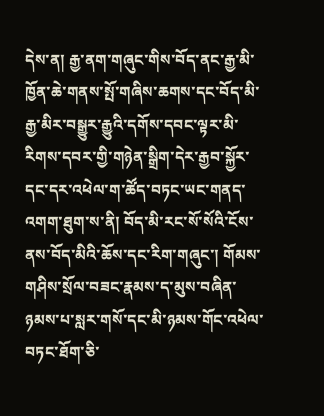དེས་ན། རྒྱ་ནག་གཞུང་གིས་བོད་ནང་རྒྱ་མི་ཁྱོན་ཆེ་གནས་སྤོ་གཞིས་ཆགས་དང་བོད་མི་རྒྱ་མིར་བསྒྱུར་རྒྱུའི་དགོས་དབང་ལྟར་མི་རིགས་དབར་གྱི་གཉེན་སྒྲིག་དེར་རྒྱབ་སྐྱོར་དང་དར་འཕེལ་ག་ཚོད་བཏང་ཡང་གནད་འགག་ཐུག་ས་ནི། བོད་མི་རང་སོ་སོའི་ངོས་ནས་བོད་མིའི་ཆོས་དང་རིག་གཞུང་། གོམས་གཤིས་སྲོལ་བཟང་རྣམས་ད་མུས་བཞིན་ཉམས་པ་སླར་གསོ་དང་མི་ཉམས་གོང་འཕེལ་བཏང་ཐོག་ཅི་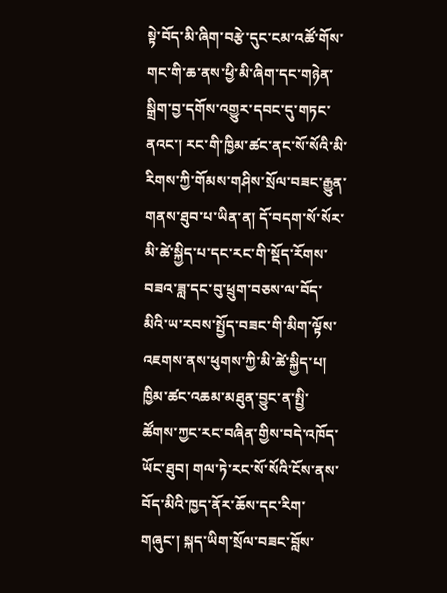སྟེ་བོད་མི་ཞིག་བརྩེ་དུང་ངམ་འཚོ་གོས་གང་གི་ཆ་ནས་ཕྱི་མི་ཞིག་དང་གཉེན་སྒྲིག་བྱ་དགོས་འགྱུར་དབང་དུ་གཏང་ནའང་། རང་གི་ཁྱིམ་ཚང་ནང་སོ་སོའི་མི་རིགས་ཀྱི་གོམས་གཤིས་སྲོལ་བཟང་རྒྱུན་གནས་ཐུབ་པ་ཡིན་ན། དོ་བདག་སོ་སོར་མི་ཚེ་སྐྱིད་པ་དང་རང་གི་སྡོད་རོགས་བཟའ་ཟླ་དང་བུ་ཕྲུག་བཅས་ལ་བོད་མིའི་ཡ་རབས་སྤྱོད་བཟང་གི་མིག་ལྟོས་འཇགས་ནས་ཕུགས་ཀྱི་མི་ཚེ་སྐྱིད་པ། ཁྱིམ་ཚང་འཆམ་མཐུན་བྱུང་ན་སྤྱི་ཚོགས་ཀྱང་རང་བཞིན་གྱིས་བདེ་འཁོད་ཡོང་ཐུབ། གལ་ཏེ་རང་སོ་སོའི་ངོས་ནས་བོད་མིའི་ཁྱད་ནོར་ཆོས་དང་རིག་གཞུང་། སྐད་ཡིག་སྲོལ་བཟང་བློས་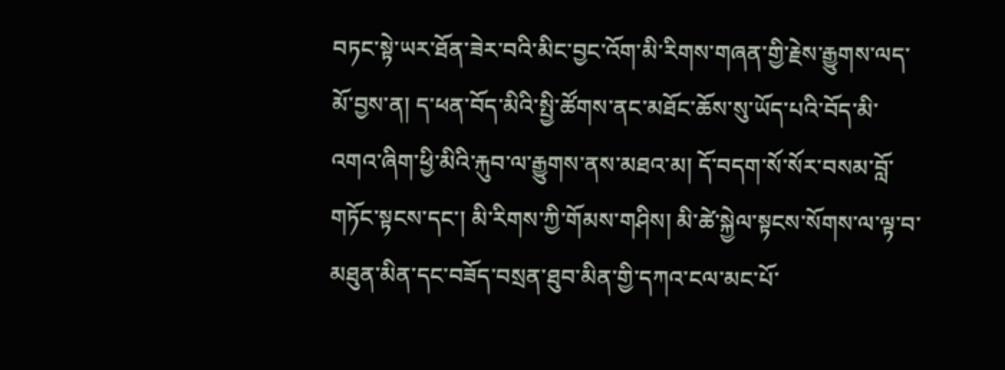བཏང་སྟེ་ཡར་ཐོན་ཟེར་བའི་མིང་བྱང་འོག་མི་རིགས་གཞན་གྱི་རྗེས་རྒྱུགས་ལད་མོ་བྱས་ན། ད་ཕན་བོད་མིའི་སྤྱི་ཚོགས་ནང་མཐོང་ཆོས་སུ་ཡོད་པའི་བོད་མི་འགའ་ཞིག་ཕྱི་མིའི་རྐུབ་ལ་རྒྱུགས་ནས་མཐའ་མ། དོ་བདག་སོ་སོར་བསམ་བློ་གཏོང་སྟངས་དང་། མི་རིགས་ཀྱི་གོམས་གཤིས། མི་ཚེ་སྐྱེལ་སྟངས་སོགས་ལ་ལྟ་བ་མཐུན་མིན་དང་བཟོད་བསྲན་ཐུབ་མིན་གྱི་དཀའ་ངལ་མང་པོ་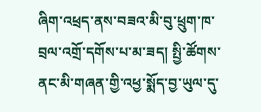ཞིག་འཕྲད་ནས་བཟའ་མི་བུ་ཕྲུག་ཁ་བྲལ་འགྲོ་དགོས་པ་མ་ཟད། སྤྱི་ཚོགས་ནང་མི་གཞན་གྱི་འཕྱ་སྨོད་བྱ་ཡུལ་དུ་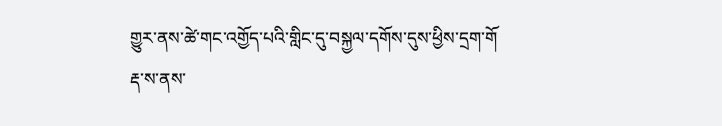གྱུར་ནས་ཚེ་གང་འགྱོད་པའི་གླིང་དུ་བསྐྱལ་དགོས་དུས་ཕྱིས་དྲག་གོ
རྡ་ས་ནས་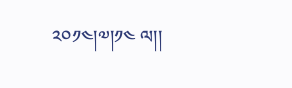༢༠༡༤།༧།༡༤ ལ།།